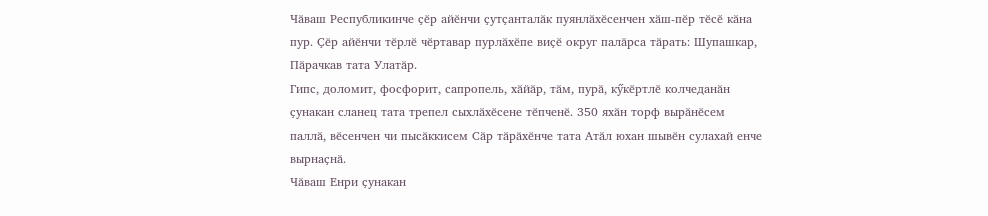Чӑваш Республикинче ҫӗр айӗнчи ҫутҫанталӑк пуянлӑхӗсенчен хӑш-пӗр тӗсӗ кӑна пур. Ҫӗр айӗнчи тӗрлӗ чӗртавар пурлӑхӗпе виҫӗ округ палӑрса тӑрать: Шупашкар, Пӑрачкав тата Улатӑр.
Гипс, доломит, фосфорит, сапропель, хӑйӑр, тӑм, пурӑ, кӳкӗртлӗ колчеданӑн ҫунакан сланец тата трепел сыхлӑхӗсене тӗпченӗ. 350 яхӑн торф вырӑнӗсем паллӑ, вӗсенчен чи пысӑккисем Сӑр тӑрӑхӗнче тата Атӑл юхан шывӗн сулахай енче вырнаҫнӑ.
Чӑваш Енри ҫунакан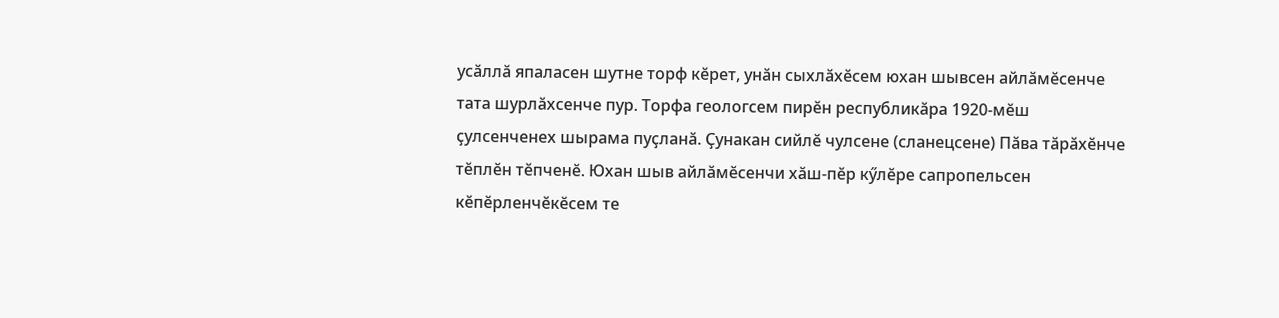усӑллӑ япаласен шутне торф кӗрет, унӑн сыхлӑхӗсем юхан шывсен айлӑмӗсенче тата шурлӑхсенче пур. Торфа геологсем пирӗн республикӑра 1920-мӗш ҫулсенченех шырама пуҫланӑ. Ҫунакан сийлӗ чулсене (сланецсене) Пӑва тӑрӑхӗнче тӗплӗн тӗпченӗ. Юхан шыв айлӑмӗсенчи хӑш-пӗр кӳлӗре сапропельсен кӗпӗрленчӗкӗсем те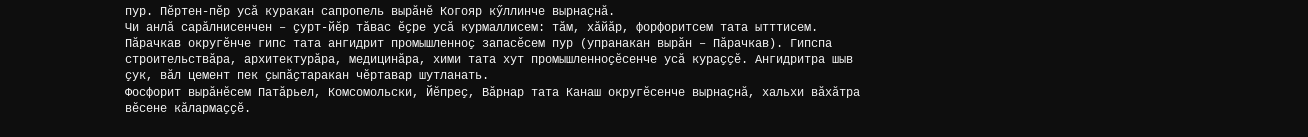пур. Пӗртен-пӗр усӑ куракан сапропель вырӑнӗ Когояр кӳллинче вырнаҫнӑ.
Чи анлӑ сарӑлнисенчен – ҫурт-йӗр тӑвас ӗҫре усӑ курмаллисем: тӑм, хӑйӑр, форфоритсем тата ытттисем. Пӑрачкав округӗнче гипс тата ангидрит промышленноҫ запасӗсем пур (упранакан вырӑн – Пӑрачкав). Гипспа строительствӑра, архитектурӑра, медицинӑра, хими тата хут промышленноҫӗсенче усӑ кураҫҫӗ. Ангидритра шыв ҫук, вӑл цемент пек ҫыпӑҫтаракан чӗртавар шутланать.
Фосфорит вырӑнӗсем Патӑрьел, Комсомольски, Йӗпреҫ, Вӑрнар тата Канаш округӗсенче вырнаҫнӑ, хальхи вӑхӑтра вӗсене кӑлармаҫҫӗ.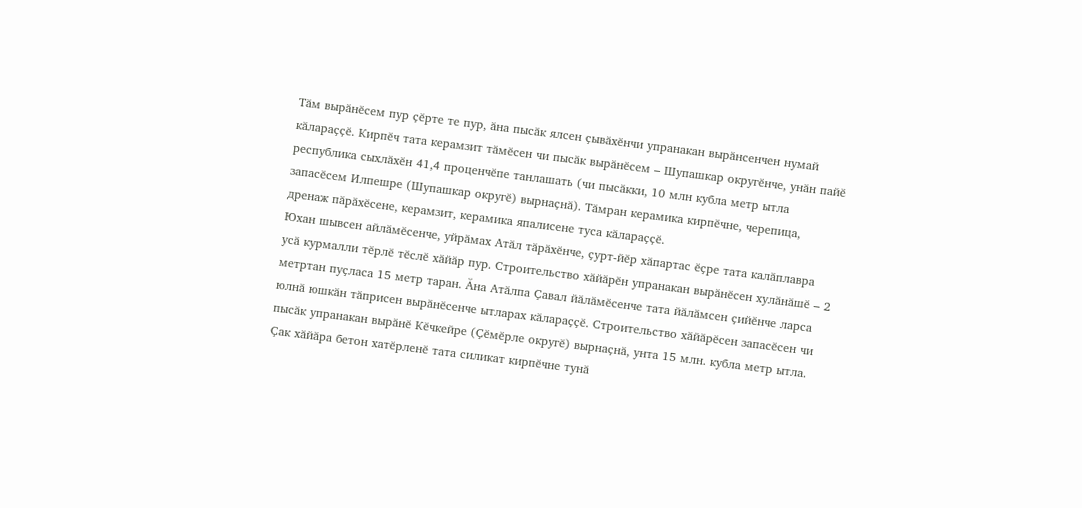Тӑм вырӑнӗсем пур ҫӗрте те пур, ӑна пысӑк ялсен ҫывӑхӗнчи упранакан вырӑнсенчен нумай кӑлараҫҫӗ. Кирпӗч тата керамзит тӑмӗсен чи пысӑк вырӑнӗсем – Шупашкар округӗнче, унӑн пайӗ республика сыхлӑхӗн 41,4 проценчӗпе танлашать (чи пысӑкки, 10 млн кубла метр ытла запасӗсем Илпешре (Шупашкар округӗ) вырнаҫнӑ). Тӑмран керамика кирпӗчне, черепица, дренаж пӑрӑхӗсене, керамзит, керамика япалисене туса кӑлараҫҫӗ.
Юхан шывсен айлӑмӗсенче, уйрӑмах Атӑл тӑрӑхӗнче, ҫурт-йӗр хӑпартас ӗҫре тата калӑплавра усӑ курмалли тӗрлӗ тӗслӗ хӑйӑр пур. Строительство хӑйӑрӗн упранакан вырӑнӗсен хулӑнӑшӗ – 2 метртан пуҫласа 15 метр таран. Ӑна Атӑлпа Ҫавал йӑлӑмӗсенче тата йӑлӑмсен ҫийӗнче ларса юлнӑ юшкӑн тӑприсен вырӑнӗсенче ытларах кӑлараҫҫӗ. Строительство хӑйӑрӗсен запасӗсен чи пысӑк упранакан вырӑнӗ Кӗчкейре (Ҫӗмӗрле округӗ) вырнаҫнӑ, унта 15 млн. кубла метр ытла. Ҫак хӑйӑра бетон хатӗрленӗ тата силикат кирпӗчне тунӑ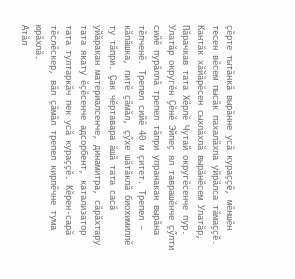ҫӗрте тытӑнкӑ вырӑнне усӑ кураҫҫӗ, мӗншӗн тесен вӗсем пысӑк пахалӑхпа уйрӑлса тӑмаҫҫӗ. Кантӑк хӑйӑрӗсен сыхлӑхлӑ вырӑнӗсем Улатӑр, Пӑрачкав тата Хӗрлӗ Чутай округӗсенче пур.
Улатӑр округӗн Ҫӗнӗ Эйпеҫ ял таврашӗнче ҫӳлти сийӗ пурӑллӑ трепел тӑпри упранакан вырӑна тӗпченӗ. Трепел сийӗ 40 м ҫитет. Трепел – кӑпӑшка, питӗ ҫӑмӑл, ҫӳхе шӑтӑклӑ биохимиллӗ ту тӑпри. Ҫак чӗртавара ӑшӑ тата сасӑ уйӑракан материалсенче, динамитра, сӑрӑхтару тата якату ӗҫӗсенче адсорбент, катализатор тата тултаркӑч пек усӑ кураҫҫӗ. Кӗрен-сарӑ тӗслӗскер, вӑл ҫӑмӑл трепел кирпӗчне тума юрӑхлӑ.
Атӑл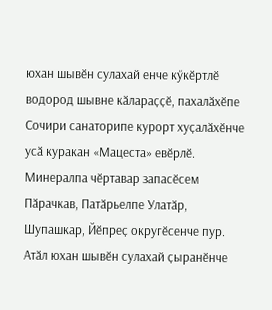юхан шывӗн сулахай енче кӳкӗртлӗ водород шывне кӑлараҫҫӗ, пахалӑхӗпе Сочири санаторипе курорт хуҫалӑхӗнче усӑ куракан «Мацеста» евӗрлӗ.
Минералпа чӗртавар запасӗсем Пӑрачкав, Патӑрьелпе Улатӑр, Шупашкар, Йӗпреҫ округӗсенче пур.
Атӑл юхан шывӗн сулахай ҫыранӗнче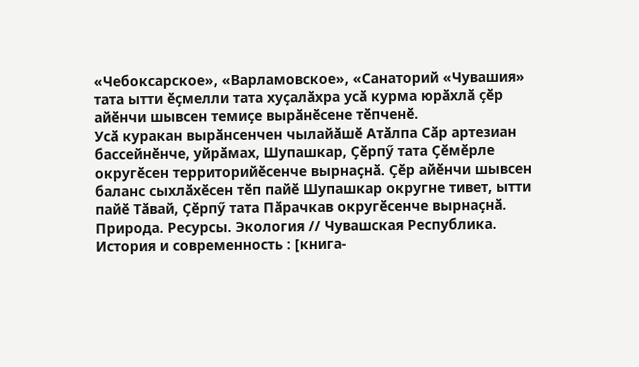«Чебоксарское», «Варламовское», «Санаторий «Чувашия» тата ытти ӗҫмелли тата хуҫалӑхра усӑ курма юрӑхлӑ ҫӗр айӗнчи шывсен темиҫе вырӑнӗсене тӗпченӗ.
Усӑ куракан вырӑнсенчен чылайӑшӗ Атӑлпа Сӑр артезиан бассейнӗнче, уйрӑмах, Шупашкар, Ҫӗрпӳ тата Ҫӗмӗрле округӗсен территорийӗсенче вырнаҫнӑ. Ҫӗр айӗнчи шывсен баланс сыхлӑхӗсен тӗп пайӗ Шупашкар округне тивет, ытти пайӗ Тӑвай, Ҫӗрпӳ тата Пӑрачкав округӗсенче вырнаҫнӑ.
Природа. Ресурсы. Экология // Чувашская Республика. История и современность : [книга-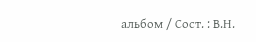альбом / Сост. : В.Н.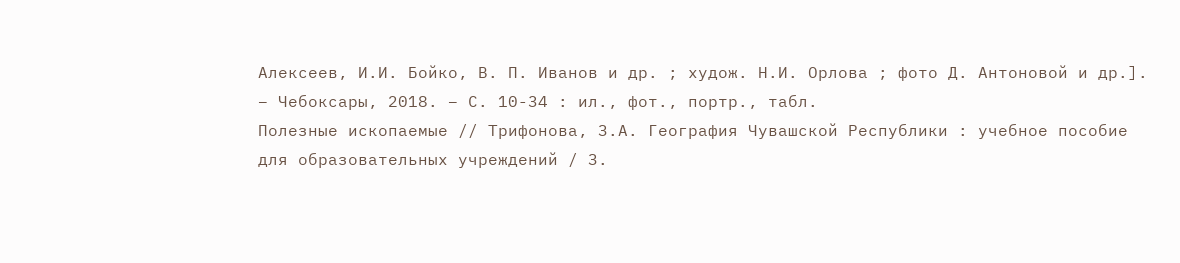Алексеев, И.И. Бойко, В. П. Иванов и др. ; худож. Н.И. Орлова ; фото Д. Антоновой и др.]. – Чебоксары, 2018. – С. 10-34 : ил., фот., портр., табл.
Полезные ископаемые // Трифонова, З.А. География Чувашской Республики : учебное пособие для образовательных учреждений / З.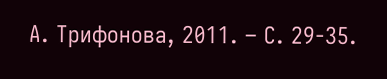А. Трифонова, 2011. – С. 29-35.